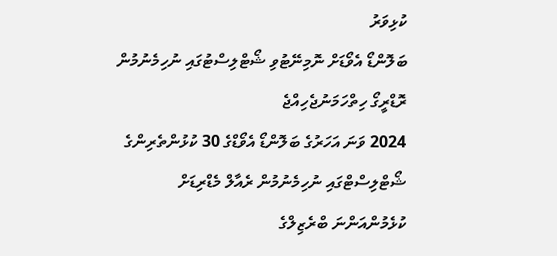ކުޅިވަރު
ބަލޮންޑޯ އެވޯޑަށް ނޮމިނޭޓުވި ޝޯޓްލިސްޓުގައި ނުހިމެނުމުން ރޮޑްރީގޯ ހިތްހަމަނުޖެހިއްޖެ
2024 ވަނަ އަހަރުގެ ބަލޮންޑޯ އެވޯޑްގެ 30 ކުޅުންތެރިންގެ ޝޯޓްލިސްޓްގައި ނުހިމެނުމުން ރެއާލް މެޑްރިޑަށް ކުޅެމުންއަންނަ ބްރެޒިލްގެ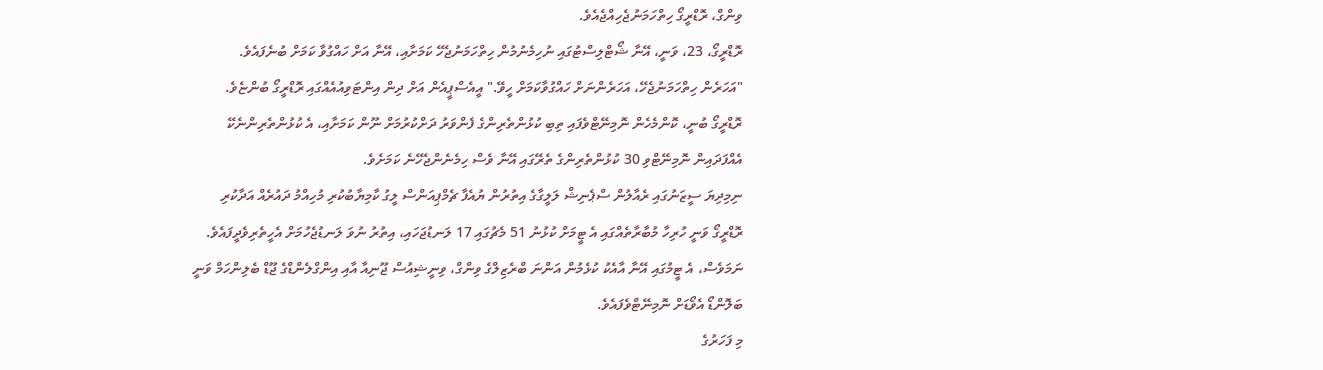ވިންގް، ރޮޑްރީގޯ ހިތްހަމަނުޖެހިއްޖެއެވެ.
ރޮޑްރީގޯ، 23، ވަނީ، އޭނާ ޝޯޓްލިސްޓުގައި ނުހިމެނުމުން ހިތްހަމަނުޖެހޭ ކަމަށާއި، އޭނާ އަށް ހައްގުވާ ކަމަށް ބުނެފައެވެ.
"އަހަރެން ހިތްހަމަނުޖެހޭ، އަހަރެންނަށް ހައްގުވާކަމަށް ހީވޭ." އީއެސްޕީއެން އަށް ދިން އިންޓަވިއުއެއްގައި ރޮޑްރީގޯ ބުންޏެވެ.
ރޮޑްރީގޯ ބުނީ، ކޮންމެހެން ނޮމިނޭޓްވެފައި ތިބި ކުޅުންތެރިންގެ ފެންވަރު ދަށްކުރުމަށް ނޫން ކަމަށާއި، އެ ކުޅުންތެރިންނެކޭ އެއްފަދައިން ނޮމިނޭޓްވި 30 ކުޅުންތެރިންގެ ތެރޭގައި އޭނާ ވެސް ހިމެނެންޖެހޭނެ ކަމަށެވެ.
ނިމިދިޔަ ސީޒަނުގައި ރެއާލުން ސްޕެނިޝް ލަލީގާގެ އިތުރުން ޔުއެފާ ޗެމްޕިއަންސް ލީގު ކާމިޔާބުކުރި މުހިއްމު ދައުރެއް އަދާކުރި ރޮޑްރީގޯ ވަނީ ހުރިހާ މުބާރާތެއްގައި އެ ޓީމަށް ކުޅުނު 51 މެޗުގައި 17 ލަނޑުޖަހައި، އިތުރު ނުވަ ލަނޑުޖެހުމަށް އެހީތެރިވެދީފައެވެ.
ނަމަވެސް، އެ ޓީމުގައި އޭނާ އާއެކު ކުޅެމުން އަންނަ ބްރެޒިލްގެ ވިންގް، ވިނީޝިއުސް ޖޫނިއާ އާއި އިންގްލެންޑްގެ ޖޫޑް ބެލިންހަމް ވަނީ ބަލޮންޑޯ އެވޯޑަށް ނޮމިނޭޓްވެފައެވެ.
މި ފަހަރުގެ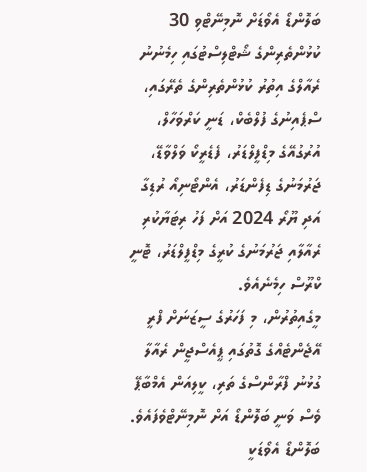ބަލޮންޑޯ އެވޯޑަށް ނޮމިނޭޓްވި 30 ކުޅުންތެރިންގެ ޝޯޓްލިސްޓުގައި ހިމެނުނު ރެއާލްގެ އިތުރު ކުޅުންތެރިންގެ ތެރޭގައި، ސްޕެއިނުގެ ފުލްބެކް، ޑަނީ ކަރްވަހާލް، އުރުގުއޭގެ މިޑްފީލްޑަރު، ފެޑެރީކޯ ވަލްވާޑޭ، ޖަރުމަނުގެ ޑިފެންޑަރު، އެންޓޯނިއޯ ރުޑިގާ އަދި ޔޫރޯ 2024 އަށް ފަހު ރިޓަޔާކުރި ރެއާލާއި ޖަރުމަނުގެ ކުރީގެ މިޑްފީލްޑަރު، ޓޮނީ ކްރޫސް ހިމެނެއެވެ.
މީގެއިތުރުން، މި ފަހަރުގެ ސީޒަނަށް ފްރީ އޭޖެންޓެއްގެ ގޮތުގައި ޕީއެސްޖީން ރެއާލާ ގުޅުނު ފްރާންސްގެ ތަރި، ކީލިއަން އެމްބާޕޭ ވެސް ވަނީ ބަލޮންޑޯ އަށް ނޮމިނޭޓްވެފައެވެ.
ބަލޮންޑޯ އެވޯޑަކީ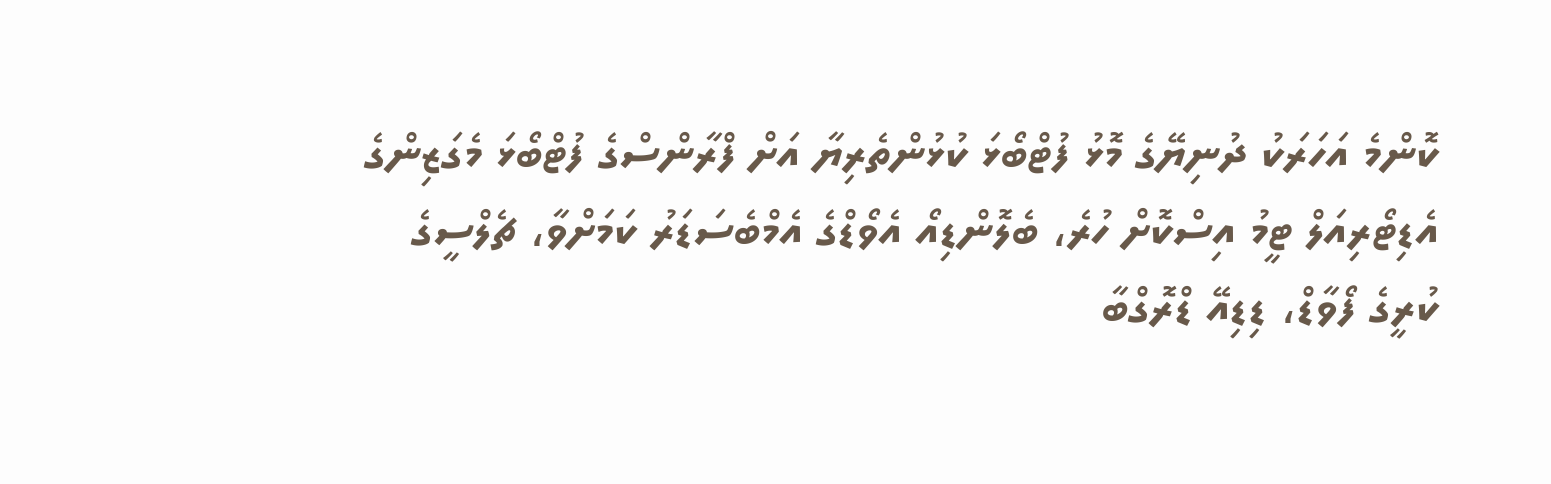ކޮންމެ އަހަރަކު ދުނިޔޭގެ މޮޅު ފުޓްބޯޅަ ކުޅުންތެރިޔާ އަށް ފްރާންސްގެ ފުޓްބޯޅަ މެގަޒިންގެ އެޑިޓޯރިއަލް ޓީމު އިސްކޮށް ހުރެ، ބެލޮންޑިއޯ އެވޯޑްގެ އެމްބެސަޑަރު ކަމަށްވާ، ޗެލްސީގެ ކުރީގެ ފޯވާޑް، ޑިޑިއޭ ޑްރޮގްބާ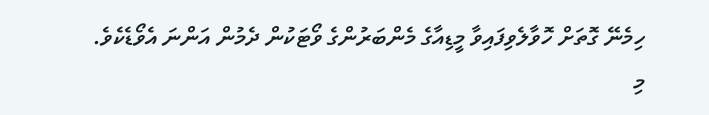ހިމެނޭ ގޮތަށް ހޮވާލެވިފައިވާ މީޑިއާގެ މެންބަރުންގެ ވޯޓަކުން ދެމުން އަންނަ އެވޯޑެކެވެ.
މި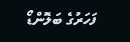ފަހަރުގެ ބަލޮންޑޯ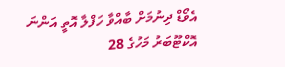އެވޯޑް ދިނުމަށް ބާއްވާ ހަފްލާ އޮތީ އަންނަ އޮކްޓޫބަރު މަހުގެ 28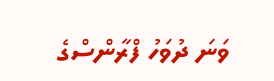ވަނަ ދުވަހު ފްރާންސްގެ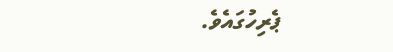ޕެރިހުގައެވެ.